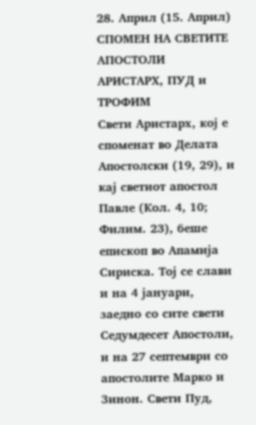28. Април (15. Април)
СПОМЕН НА СВЕТИТЕ АПОСТОЛИ АРИСТАРХ, ПУД и ТРОФИМ
Свети Аристарх, кој е споменат во Делата Апостолски (19, 29), и кај светиот апостол Павле (Кол. 4, 10; Филим. 23), беше епископ во Апамија Сириска. Тој се слави и на 4 јануари, заедно со сите свети Седумдесет Апостоли, и на 27 септември со апостолите Марко и Зинон. Свети Пуд,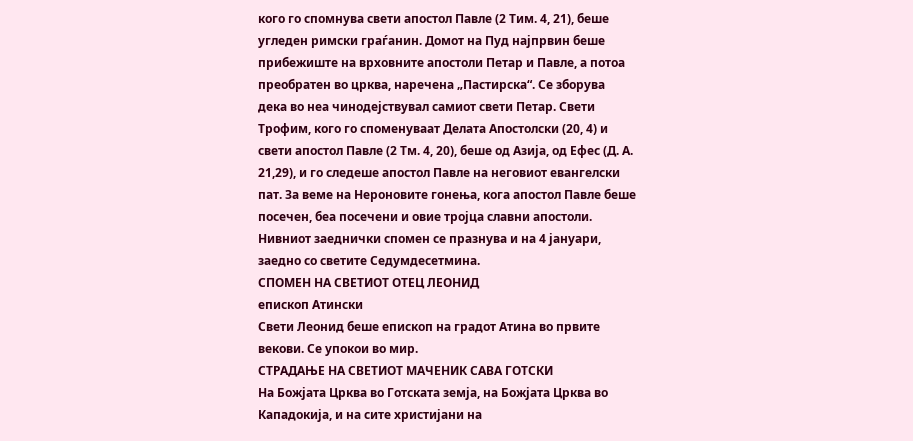кого го спомнува свети апостол Павле (2 Тим. 4, 21), беше угледен римски граѓанин. Домот на Пуд најпрвин беше прибежиште на врховните апостоли Петар и Павле, а потоа преобратен во црква, наречена „Пастирска“. Се зборува дека во неа чинодејствувал самиот свети Петар. Свети Трофим, кого го споменуваат Делата Апостолски (20, 4) и свети апостол Павле (2 Тм. 4, 20), беше од Азија, од Ефес (Д. А. 21,29), и го следеше апостол Павле на неговиот евангелски пат. За веме на Нероновите гонења, кога апостол Павле беше посечен, беа посечени и овие тројца славни апостоли. Нивниот заеднички спомен се празнува и на 4 јануари, заедно со светите Седумдесетмина.
СПОМЕН НА СВЕТИОТ ОТЕЦ ЛЕОНИД
епископ Атински
Свети Леонид беше епископ на градот Атина во првите векови. Се упокои во мир.
СТРАДАЊЕ НА СВЕТИОТ МАЧЕНИК САВА ГОТСКИ
На Божјата Црква во Готската земја, на Божјата Црква во Кападокија, и на сите христијани на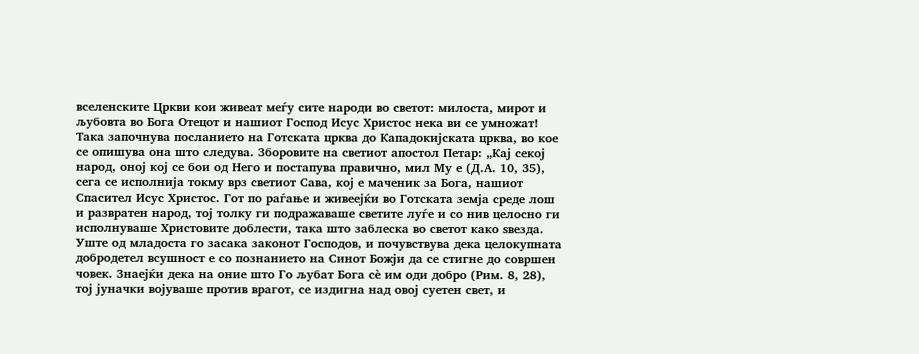вселенските Цркви кои живеат меѓу сите народи во светот: милоста, мирот и љубовта во Бога Отецот и нашиот Господ Исус Христос нека ви се умножат!
Така започнува посланието на Готската црква до Кападокијската црква, во кое се опишува она што следува. Зборовите на светиот апостол Петар: „Кај секој народ, оној кој се бои од Него и постапува правично, мил Му е (Д.А. 10, 35), сега се исполнија токму врз светиот Сава, кој е маченик за Бога, нашиот Спасител Исус Христос. Гот по раѓање и живеејќи во Готската земја среде лош и развратен народ, тој толку ги подражаваше светите луѓе и со нив целосно ги исполнуваше Христовите доблести, така што заблеска во светот како ѕвезда. Уште од младоста го засака законот Господов, и почувствува дека целокупната добродетел всушност е со познанието на Синот Божји да се стигне до совршен човек. Знаејќи дека на оние што Го љубат Бога сѐ им оди добро (Рим. 8, 28), тој јуначки војуваше против врагот, се издигна над овој суетен свет, и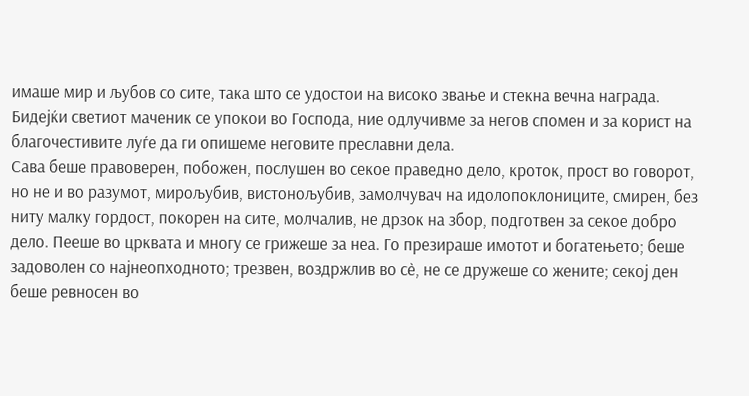имаше мир и љубов со сите, така што се удостои на високо звање и стекна вечна награда. Бидејќи светиот маченик се упокои во Господа, ние одлучивме за негов спомен и за корист на благочестивите луѓе да ги опишеме неговите преславни дела.
Сава беше правоверен, побожен, послушен во секое праведно дело, кроток, прост во говорот, но не и во разумот, мирољубив, вистонољубив, замолчувач на идолопоклониците, смирен, без ниту малку гордост, покорен на сите, молчалив, не дрзок на збор, подготвен за секое добро дело. Пееше во црквата и многу се грижеше за неа. Го презираше имотот и богатењето; беше задоволен со најнеопходното; трезвен, воздржлив во сѐ, не се дружеше со жените; секој ден беше ревносен во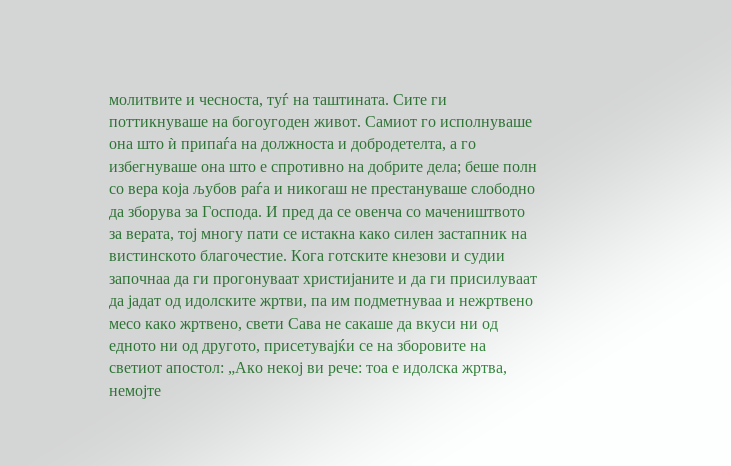молитвите и чесноста, туѓ на таштината. Сите ги поттикнуваше на богоугоден живот. Самиот го исполнуваше она што ѝ припаѓа на должноста и добродетелта, а го избегнуваше она што е спротивно на добрите дела; беше полн со вера која љубов раѓа и никогаш не престануваше слободно да зборува за Господа. И пред да се овенча со мачеништвото за верата, тој многу пати се истакна како силен застапник на вистинското благочестие. Кога готските кнезови и судии започнаа да ги прогонуваат христијаните и да ги присилуваат да јадат од идолските жртви, па им подметнуваа и нежртвено месо како жртвено, свети Сава не сакаше да вкуси ни од едното ни од другото, присетувајќи се на зборовите на светиот апостол: „Ако некој ви рече: тоа е идолска жртва, немојте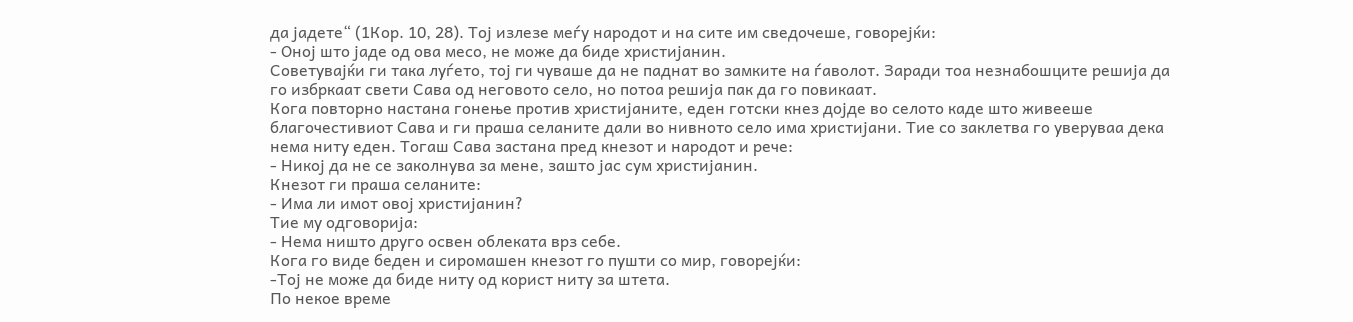да јадете“ (1Кор. 10, 28). Тој излезе меѓу народот и на сите им сведочеше, говорејќи:
- Оној што јаде од ова месо, не може да биде христијанин.
Советувајќи ги така луѓето, тој ги чуваше да не паднат во замките на ѓаволот. Заради тоа незнабошците решија да го избркаат свети Сава од неговото село, но потоа решија пак да го повикаат.
Кога повторно настана гонење против христијаните, еден готски кнез дојде во селото каде што живееше благочестивиот Сава и ги праша селаните дали во нивното село има христијани. Тие со заклетва го уверуваа дека нема ниту еден. Тогаш Сава застана пред кнезот и народот и рече:
- Никој да не се заколнува за мене, зашто јас сум христијанин.
Кнезот ги праша селаните:
- Има ли имот овој христијанин?
Тие му одговорија:
- Нема ништо друго освен облеката врз себе.
Кога го виде беден и сиромашен кнезот го пушти со мир, говорејќи:
-Тој не може да биде ниту од корист ниту за штета.
По некое време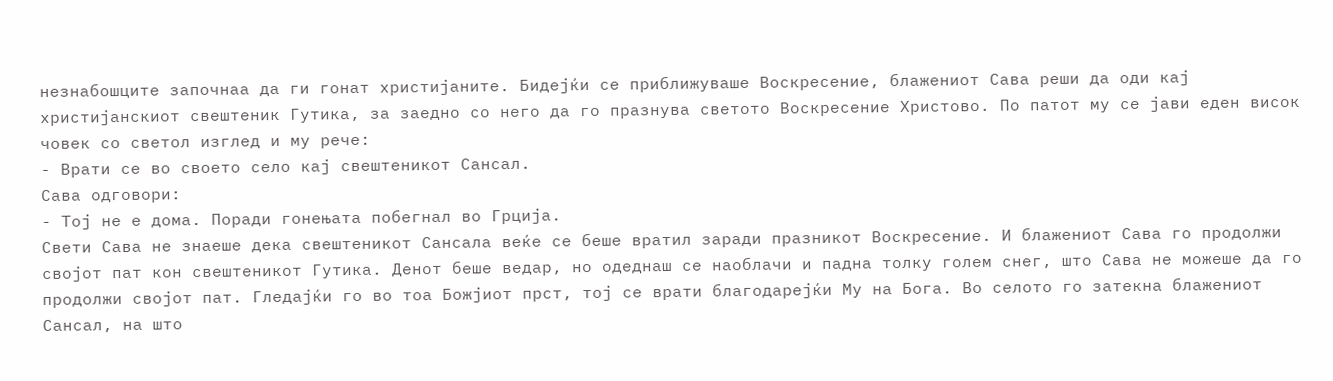незнабошците започнаа да ги гонат христијаните. Бидејќи се приближуваше Воскресение, блажениот Сава реши да оди кај христијанскиот свештеник Гутика, за заедно со него да го празнува светото Воскресение Христово. По патот му се јави еден висок човек со светол изглед и му рече:
- Врати се во своето село кај свештеникот Сансал.
Сава одговори:
- Тој не е дома. Поради гонењата побегнал во Грција.
Свети Сава не знаеше дека свештеникот Сансала веќе се беше вратил заради празникот Воскресение. И блажениот Сава го продолжи својот пат кон свештеникот Гутика. Денот беше ведар, но одеднаш се наоблачи и падна толку голем снег, што Сава не можеше да го продолжи својот пат. Гледајќи го во тоа Божјиот прст, тој се врати благодарејќи Му на Бога. Во селото го затекна блажениот Сансал, на што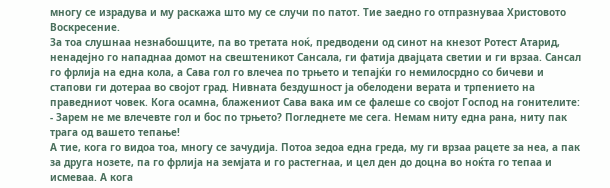многу се израдува и му раскажа што му се случи по патот. Тие заедно го отпразнуваа Христовото Воскресение.
За тоа слушнаа незнабошците, па во третата ноќ, предводени од синот на кнезот Ротест Атарид, ненадејно го нападнаа домот на свештеникот Сансала, ги фатија двајцата светии и ги врзаа. Сансал го фрлија на една кола, а Сава гол го влечеа по трњето и тепајќи го немилосрдно со бичеви и стапови ги дотераа во својот град. Нивната бездушност ја обелодени верата и трпението на праведниот човек. Кога осамна, блажениот Сава вака им се фалеше со својот Господ на гонителите:
- Зарем не ме влечевте гол и бос по трњето? Погледнете ме сега. Немам ниту една рана, ниту пак трага од вашето тепање!
А тие, кога го видоа тоа, многу се зачудија. Потоа зедоа една греда, му ги врзаа рацете за неа, а пак за друга нозете, па го фрлија на земјата и го растегнаа, и цел ден до доцна во ноќта го тепаа и исмеваа. А кога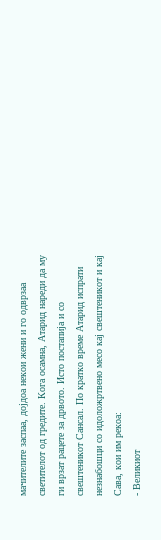мачителите заспаа, дојдоа некои жени и го одврзаа светителот од гредите. Кога осамна, Атарид нареди да му ги врзат рацете за дрвото. Исто постапија и со свештеникот Сансал. По кратко време Атарид испрати незнабошци со идоложртвено месо кај свештеникот и кај Сава, кои им рекоа:
- Великиот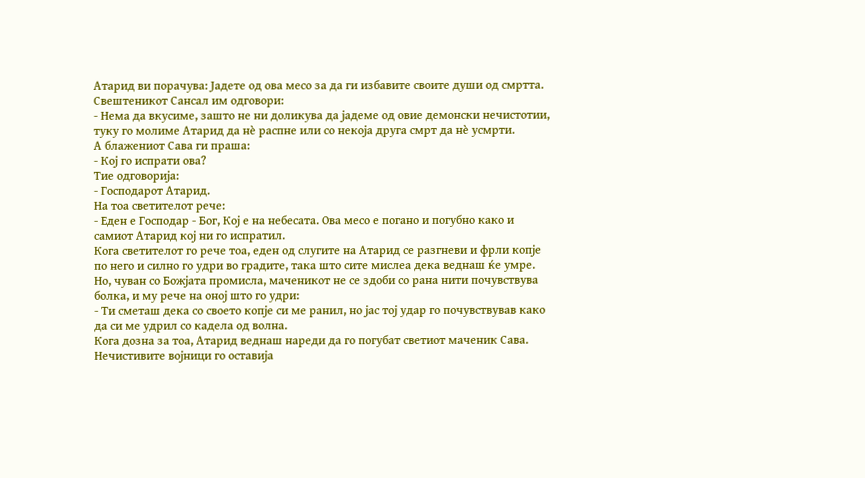Атарид ви порачува: Јадете од ова месо за да ги избавите своите души од смртта.
Свештеникот Сансал им одговори:
- Нема да вкусиме, зашто не ни доликува да јадеме од овие демонски нечистотии, туку го молиме Атарид да нѐ распне или со некоја друга смрт да нѐ усмрти.
А блажениот Сава ги праша:
- Кој го испрати ова?
Тие одговорија:
- Господарот Атарид.
На тоа светителот рече:
- Еден е Господар - Бог, Кој е на небесата. Ова месо е погано и погубно како и самиот Атарид кој ни го испратил.
Кога светителот го рече тоа, еден од слугите на Атарид се разгневи и фрли копје по него и силно го удри во градите, така што сите мислеа дека веднаш ќе умре. Но, чуван со Божјата промисла, маченикот не се здоби со рана нити почувствува болка, и му рече на оној што го удри:
- Ти сметаш дека со своето копје си ме ранил, но јас тој удар го почувствував како да си ме удрил со кадела од волна.
Кога дозна за тоа, Атарид веднаш нареди да го погубат светиот маченик Сава. Нечистивите војници го оставија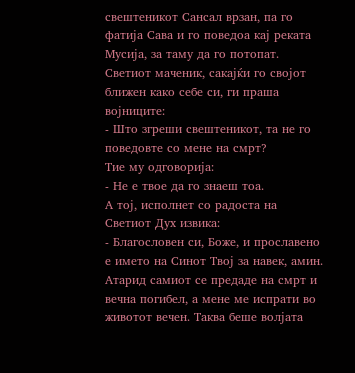свештеникот Сансал врзан, па го фатија Сава и го поведоа кај реката Мусија, за таму да го потопат. Светиот маченик, сакајќи го својот ближен како себе си, ги праша војниците:
- Што згреши свештеникот, та не го поведовте со мене на смрт?
Тие му одговорија:
- Не е твое да го знаеш тоа.
А тој, исполнет со радоста на Светиот Дух извика:
- Благословен си, Боже, и прославено е името на Синот Твој за навек, амин. Атарид самиот се предаде на смрт и вечна погибел, а мене ме испрати во животот вечен. Таква беше волјата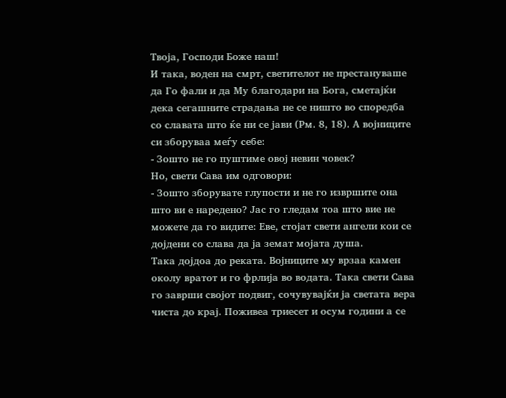Твоја, Господи Боже наш!
И така, воден на смрт, светителот не престануваше да Го фали и да Му благодари на Бога, сметајќи дека сегашните страдања не се ништо во споредба со славата што ќе ни се јави (Рм. 8, 18). А војниците си зборуваа меѓу себе:
- Зошто не го пуштиме овој невин човек?
Но, свети Сава им одговори:
- Зошто зборувате глупости и не го извршите она што ви е наредено? Јас го гледам тоа што вие не можете да го видите: Еве, стојат свети ангели кои се дојдени со слава да ја земат мојата душа.
Така дојдоа до реката. Војниците му врзаа камен околу вратот и го фрлија во водата. Така свети Сава го заврши својот подвиг, сочувувајќи ја светата вера чиста до крај. Поживеа триесет и осум години а се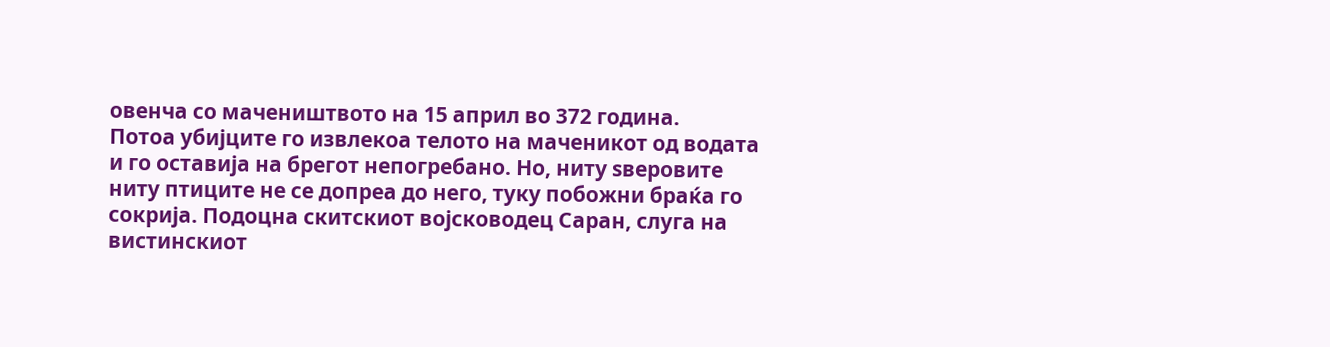овенча со мачеништвото на 15 април во 372 година.
Потоа убијците го извлекоа телото на маченикот од водата и го оставија на брегот непогребано. Но, ниту ѕверовите ниту птиците не се допреа до него, туку побожни браќа го сокрија. Подоцна скитскиот војсководец Саран, слуга на вистинскиот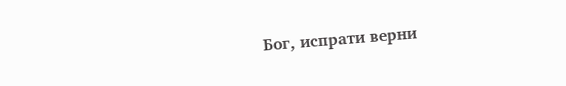Бог, испрати верни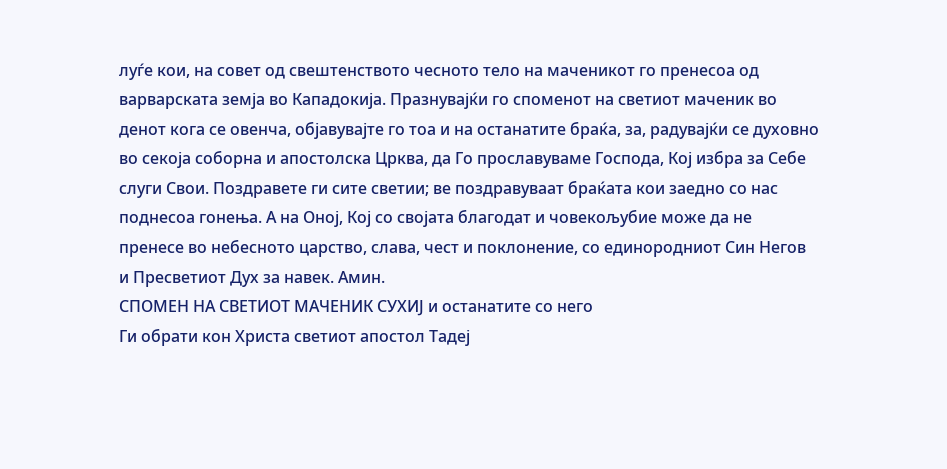луѓе кои, на совет од свештенството чесното тело на маченикот го пренесоа од варварската земја во Кападокија. Празнувајќи го споменот на светиот маченик во денот кога се овенча, објавувајте го тоа и на останатите браќа, за, радувајќи се духовно во секоја соборна и апостолска Црква, да Го прославуваме Господа, Кој избра за Себе слуги Свои. Поздравете ги сите светии; ве поздравуваат браќата кои заедно со нас поднесоа гонења. А на Оној, Кој со својата благодат и човекољубие може да не пренесе во небесното царство, слава, чест и поклонение, со единородниот Син Негов и Пресветиот Дух за навек. Амин.
СПОМЕН НА СВЕТИОТ МАЧЕНИК СУХИЈ и останатите со него
Ги обрати кон Христа светиот апостол Тадеј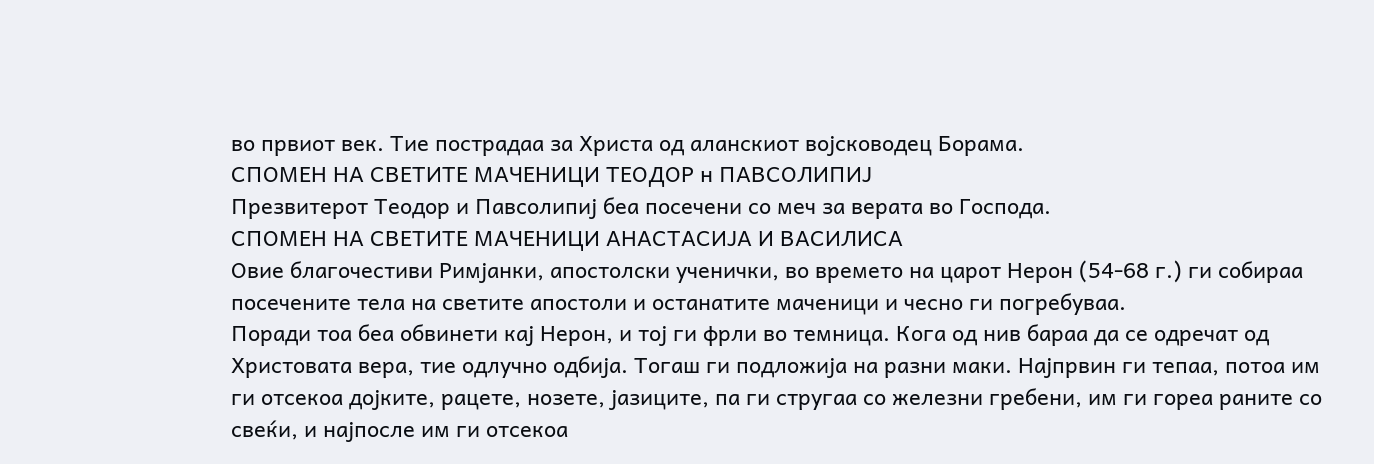во првиот век. Тие пострадаа за Христа од аланскиот војсководец Борама.
СПОМЕН НА СВЕТИТЕ МАЧЕНИЦИ ТЕОДОР н ПАВСОЛИПИЈ
Презвитерот Теодор и Павсолипиј беа посечени со меч за верата во Господа.
СПОМЕН НА СВЕТИТЕ МАЧЕНИЦИ АНАСТАСИЈА И ВАСИЛИСА
Овие благочестиви Римјанки, апостолски ученички, во времето на царот Нерон (54-68 г.) ги собираа посечените тела на светите апостоли и останатите маченици и чесно ги погребуваа.
Поради тоа беа обвинети кај Нерон, и тој ги фрли во темница. Кога од нив бараа да се одречат од Христовата вера, тие одлучно одбија. Тогаш ги подложија на разни маки. Најпрвин ги тепаа, потоа им ги отсекоа дојките, рацете, нозете, јазиците, па ги стругаа со железни гребени, им ги гореа раните со свеќи, и најпосле им ги отсекоа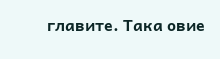главите. Така овие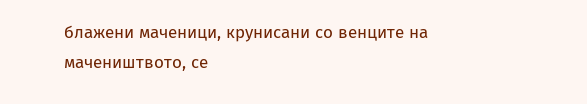блажени маченици, крунисани со венците на мачеништвото, се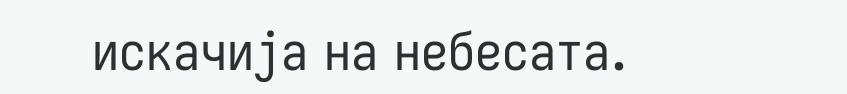искачија на небесата.